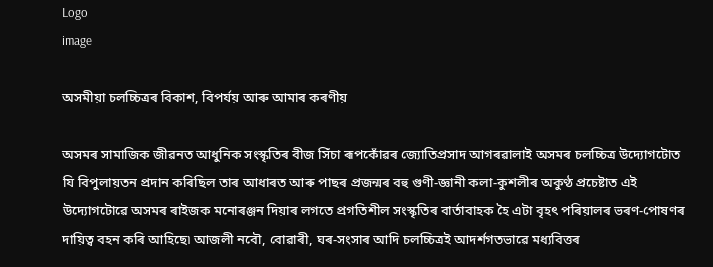Logo
image

অসমীয়া চলচ্চিত্ৰৰ বিকাশ, বিপৰ্যয় আৰু আমাৰ কৰণীয়

অসমৰ সামাজিক জীৱনত আধুনিক সংস্কৃতিৰ বীজ সিঁচা ৰূপকোঁৱৰ জ্যোতিপ্ৰসাদ আগৰৱালাই অসমৰ চলচ্চিত্ৰ উদ্যোগটোত যি বিপুলায়তন প্ৰদান কৰিছিল তাৰ আধাৰত আৰু পাছৰ প্ৰজন্মৰ বহু গুণী-জ্ঞানী কলা-কুশলীৰ অকুণ্ঠ প্ৰচেষ্টাত এই উদ্যোগটোৱে অসমৰ ৰাইজক মনোৰঞ্জন দিয়াৰ লগতে প্ৰগতিশীল সংস্কৃতিৰ বাৰ্তাবাহক হৈ এটা বৃহৎ পৰিয়ালৰ ভৰণ-পোষণৰ দায়িত্ব বহন কৰি আহিছে৷ আজলী নবৌ, বোৱাৰী, ঘৰ-সংসাৰ আদি চলচ্চিত্ৰই আদৰ্শগতভাৱে মধ্যবিত্তৰ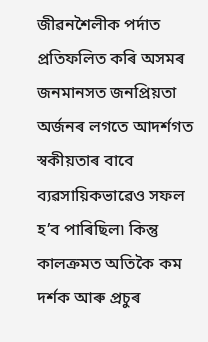জীৱনশৈলীক পৰ্দাত প্ৰতিফলিত কৰি অসমৰ জনমানসত জনপ্ৰিয়তা অৰ্জনৰ লগতে আদৰ্শগত স্বকীয়তাৰ বাবে ব্যৱসায়িকভাৱেও সফল হ’ব পাৰিছিল৷ কিন্তু কালক্ৰমত অতিকৈ কম দৰ্শক আৰু প্ৰচুৰ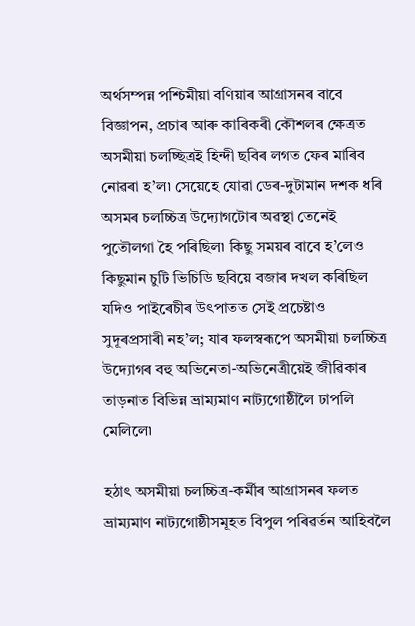অৰ্থসম্পন্ন পশ্চিমীয়া বণিয়াৰ আগ্ৰাসনৰ বাবে বিজ্ঞাপন, প্ৰচাৰ আৰু কাৰিকৰী কৌশলৰ ক্ষেত্ৰত অসমীয়া চলচ্ছিত্ৰই হিন্দী ছবিৰ লগত ফেৰ মাৰিব নোৱৰা হ’ল৷ সেয়েহে যোৱা ডেৰ-দুটামান দশক ধৰি অসমৰ চলচ্চিত্ৰ উদ্যোগটোৰ অৱস্থা তেনেই পুতৌলগা হৈ পৰিছিল৷ কিছু সময়ৰ বাবে হ’লেও কিছুমান চুটি ভিচিডি ছবিয়ে বজাৰ দখল কৰিছিল যদিও পাইৰেচীৰ উৎপাতত সেই প্ৰচেষ্টাও সুদূৰপ্ৰসাৰী নহ’ল; যাৰ ফলস্বৰূপে অসমীয়া চলচ্চিত্ৰ উদ্যোগৰ বহু অভিনেতা-অভিনেত্ৰীয়েই জীৱিকাৰ তাড়নাত বিভিন্ন ভ্ৰাম্যমাণ নাট্যগোষ্ঠীলৈ ঢাপলি মেলিলে৷

হঠাৎ অসমীয়া চলচ্চিত্ৰ-কৰ্মীৰ আগ্ৰাসনৰ ফলত ভ্ৰাম্যমাণ নাট্যগোষ্ঠীসমূহত বিপুল পৰিৱৰ্তন আহিবলৈ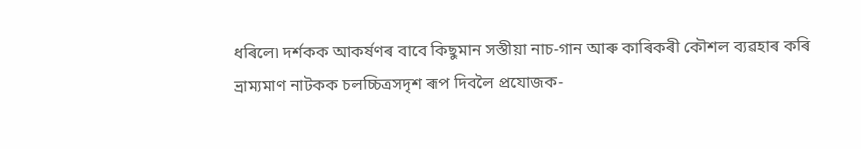ধৰিলে৷ দৰ্শকক আকৰ্ষণৰ বাবে কিছুমান সস্তীয়া নাচ-গান আৰু কাৰিকৰী কৌশল ব্যৱহাৰ কৰি ভ্ৰাম্যমাণ নাটকক চলচ্চিত্ৰসদৃশ ৰূপ দিবলৈ প্ৰযোজক-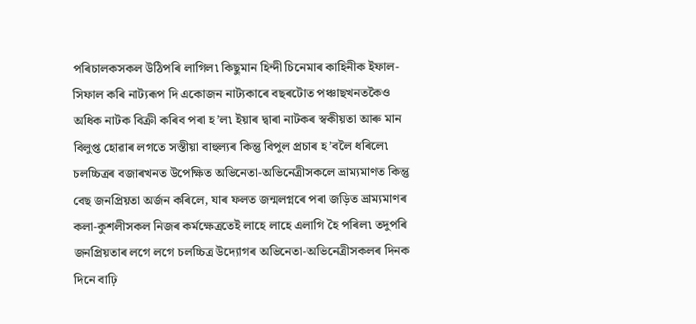পৰিচালকসকল উঠিপৰি লাগিল৷ কিছুমান হিন্দী চিনেমাৰ কাহিনীক ইফাল-সিফাল কৰি নাট্যৰূপ দি একোজন নাট্যকাৰে বছৰটোত পঞ্চাছখনতকৈও অধিক নাটক বিক্ৰী কৰিব পৰা হ’ল৷ ইয়াৰ দ্বাৰা নাটকৰ স্বকীয়তা আৰু মান বিলুপ্ত হোৱাৰ লগতে সস্তীয়া বাহুল্যৰ কিন্তু বিপুল প্ৰচাৰ হ’বলৈ ধৰিলে৷ চলচ্চিত্ৰৰ বজাৰখনত উপেক্ষিত অভিনেতা-অভিনেত্ৰীসকলে ভ্ৰাম্যমাণত কিন্তু বেছ জনপ্ৰিয়তা অৰ্জন কৰিলে, যাৰ ফলত জন্মলগ্নৰে পৰা জড়িত ভ্ৰাম্যমাণৰ কলা-কুশলীসকল নিজৰ কৰ্মক্ষেত্ৰতেই লাহে লাহে এলাগি হৈ পৰিল৷ তদুপৰি জনপ্ৰিয়তাৰ লগে লগে চলচ্চিত্ৰ উদ্যোগৰ অভিনেতা-অভিনেত্ৰীসকলৰ দিনক দিনে বাঢ়ি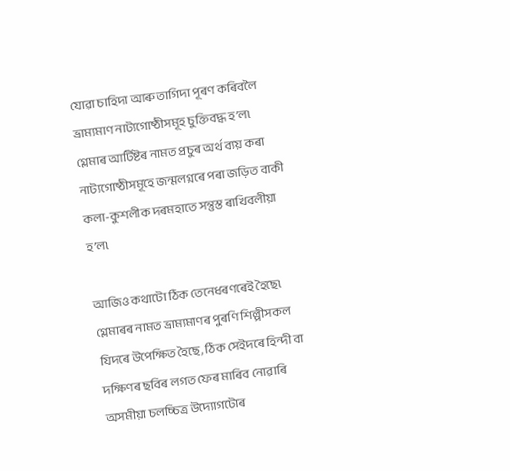যোৱা চাহিদা আৰু তাগিদা পূৰণ কৰিবলৈ ভ্ৰাম্যমাণ নাট্যগোষ্ঠীসমূহ চুক্তিবদ্ধ হ’ল৷ গ্লেমাৰ আৰ্টিষ্টৰ নামত প্ৰচুৰ অৰ্থ ব্যয় কৰা নাট্যগোষ্ঠীসমূহে জন্মলগ্নৰে পৰা জড়িত বাকী কলা-কুশলীক দৰমহাতে সন্তুস্ত ৰাখিবলীয়া হ’ল৷

আজিও কথাটো ঠিক তেনেধৰণৰেই হৈছে৷ গ্লেমাৰৰ নামত ভ্ৰাম্যমাণৰ পুৰণি শিল্পীসকল যিদৰে উপেক্ষিত হৈছে, ঠিক সেইদৰে হিন্দী বা দক্ষিণৰ ছবিৰ লগত ফেৰ মাৰিব নোৱাৰি অসমীয়া চলচ্চিত্ৰ উদ্যোগটোৰ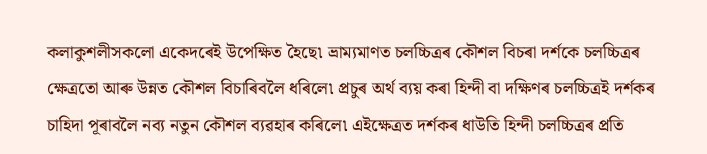কলাকুশলীসকলো একেদৰেই উপেক্ষিত হৈছে৷ ভ্ৰাম্যমাণত চলচ্চিত্ৰৰ কৌশল বিচৰা দৰ্শকে চলচ্চিত্ৰৰ ক্ষেত্ৰতো আৰু উন্নত কৌশল বিচাৰিবলৈ ধৰিলে৷ প্ৰচুৰ অৰ্থ ব্যয় কৰা হিন্দী বা দক্ষিণৰ চলচ্চিত্ৰই দৰ্শকৰ চাহিদা পূৰাবলৈ নব্য নতুন কৌশল ব্যৱহাৰ কৰিলে৷ এইক্ষেত্ৰত দৰ্শকৰ ধাউতি হিন্দী চলচ্চিত্ৰৰ প্ৰতি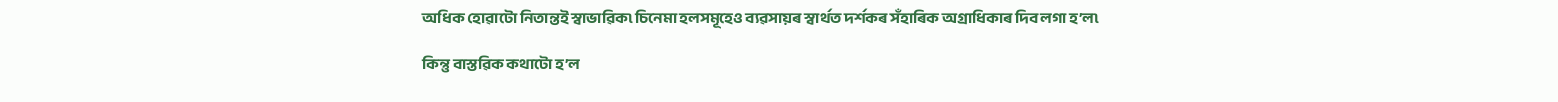অধিক হোৱাটো নিতান্তই স্বাভাৱিক৷ চিনেমা হলসমূহেও ব্যৱসায়ৰ স্বাৰ্থত দৰ্শকৰ সঁহাৰিক অগ্ৰাধিকাৰ দিব লগা হ’ল৷

কিন্তু বাস্তৱিক কথাটো হ’ল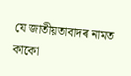যে জাতীয়তাবাদৰ নামত কাকো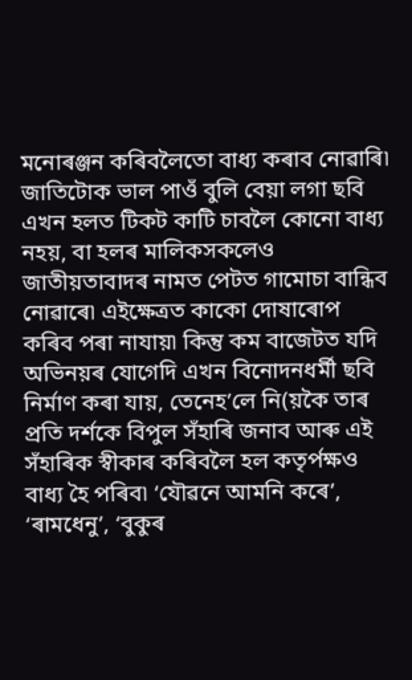মনোৰঞ্জন কৰিবলৈতো বাধ্য কৰাব নোৱাৰি৷ জাতিটোক ভাল পাওঁ বুলি বেয়া লগা ছবি এখন হলত টিকট কাটি চাবলৈ কোনো বাধ্য নহয়, বা হলৰ মালিকসকলেও জাতীয়তাবাদৰ নামত পেটত গামোচা বান্ধিব নোৱাৰে৷ এইক্ষেত্ৰত কাকো দোষাৰোপ কৰিব পৰা নাযায়৷ কিন্তু কম বাজেটত যদি অভিনয়ৰ যোগেদি এখন বিনোদনধৰ্মী ছবি নিৰ্মাণ কৰা যায়, তেনেহ’লে নি(য়কৈ তাৰ প্ৰতি দৰ্শকে বিপুল সঁহাৰি জনাব আৰু এই সঁহাৰিক স্বীকাৰ কৰিবলৈ হল কতৃৰ্পক্ষও বাধ্য হৈ পৰিব৷ ‘যৌৱনে আমনি কৰে’, ‘ৰামধেনু’, ‘বুকুৰ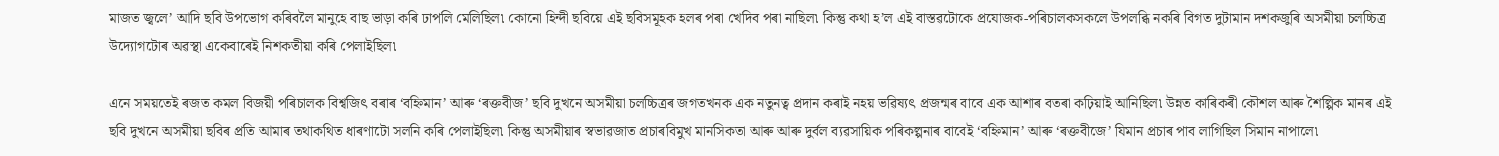মাজত জ্বলে’ আদি ছবি উপভোগ কৰিবলৈ মানুহে বাছ ভাড়া কৰি ঢাপলি মেলিছিল৷ কোনো হিন্দী ছবিয়ে এই ছবিসমূহক হলৰ পৰা খেদিব পৰা নাছিল৷ কিন্তু কথা হ’ল এই বাস্তৱটোকে প্ৰযোজক-পৰিচালকসকলে উপলব্ধি নকৰি বিগত দুটামান দশকজুৰি অসমীয়া চলচ্চিত্ৰ উদ্যোগটোৰ অৱস্থা একেবাৰেই নিশকতীয়া কৰি পেলাইছিল৷

এনে সময়তেই ৰজত কমল বিজয়ী পৰিচালক বিশ্বজিৎ বৰাৰ ‘বহ্নিমান’ আৰু ‘ৰক্তবীজ’ ছবি দুখনে অসমীয়া চলচ্চিত্ৰৰ জগতখনক এক নতুনত্ব প্ৰদান কৰাই নহয় ভৱিষ্যৎ প্ৰজন্মৰ বাবে এক আশাৰ বতৰা কঢ়িয়াই আনিছিল৷ উন্নত কাৰিকৰী কৌশল আৰু শৈল্পিক মানৰ এই ছবি দুখনে অসমীয়া ছবিৰ প্ৰতি আমাৰ তথাকথিত ধাৰণাটো সলনি কৰি পেলাইছিল৷ কিন্তু অসমীয়াৰ স্বভাৱজাত প্ৰচাৰবিমুখ মানসিকতা আৰু আৰু দুৰ্বল ব্যৱসায়িক পৰিকল্পনাৰ বাবেই ‘বহ্নিমান’ আৰু ‘ৰক্তবীজে’ যিমান প্ৰচাৰ পাব লাগিছিল সিমান নাপালে৷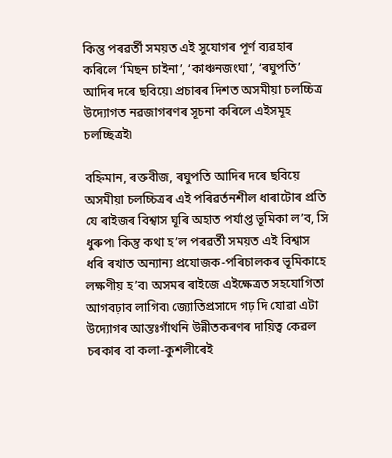কিন্তু পৰৱৰ্তী সময়ত এই সুযোগৰ পূৰ্ণ ব্যৱহাৰ কৰিলে ‘মিছন চাইনা’, ‘কাঞ্চনজংঘা’, ‘ৰঘুপতি’ আদিৰ দৰে ছবিয়ে৷ প্ৰচাৰৰ দিশত অসমীয়া চলচ্চিত্ৰ উদ্যোগত নৱজাগৰণৰ সূচনা কৰিলে এইসমূহ চলচ্ছিত্ৰই৷

বহ্নিমান, ৰক্তবীজ, ৰঘুপতি আদিৰ দৰে ছবিয়ে অসমীয়া চলচ্চিত্ৰৰ এই পৰিৱৰ্তনশীল ধাৰাটোৰ প্ৰতি যে ৰাইজৰ বিশ্বাস ঘূৰি অহাত পৰ্যাপ্ত ভূমিকা ল’ব, সি ধুৰুপ৷ কিন্তু কথা হ’ল পৰৱৰ্তী সময়ত এই বিশ্বাস ধৰি ৰখাত অন্যান্য প্ৰযোজক-পৰিচালকৰ ভূমিকাহে লক্ষণীয় হ’ব৷ অসমৰ ৰাইজে এইক্ষেত্ৰত সহযোগিতা আগবঢ়াব লাগিব৷ জ্যোতিপ্ৰসাদে গঢ় দি যোৱা এটা উদ্যোগৰ আন্তঃগাঁথনি উন্নীতকৰণৰ দায়িত্ব কেৱল চৰকাৰ বা কলা-কুশলীৰেই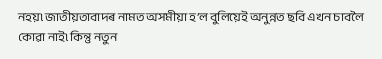নহয়৷ জাতীয়তাবাদৰ নামত অসমীয়া হ’ল বুলিয়েই অনুন্নত ছবি এখন চাবলৈ কোৱা নাই৷ কিন্তু নতুন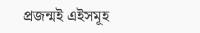প্ৰজন্মই এইসমূহ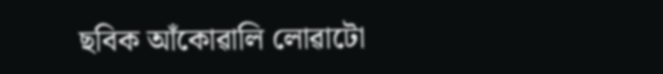ছবিক আঁকোৱালি লোৱাটো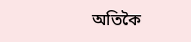অতিকৈ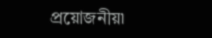প্ৰয়োজনীয়৷